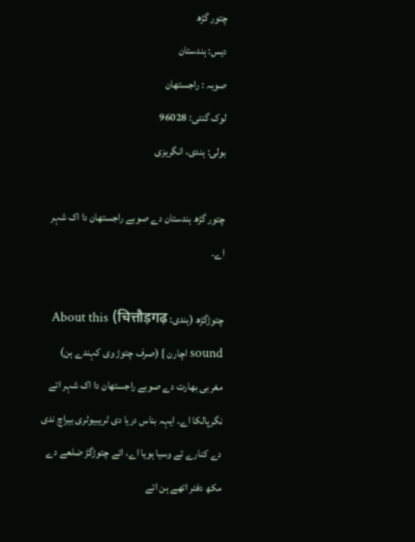چتور گڑھ
دیس: ہندستان
صوبہ : راجستھان
لوک گنتی: 96028
بولی: ہندی، انگریزی

چتور گڑھ ہندستان دے صوبے راجستھان دا اک شہر اے۔

چتوڑگڑھ (ہندی: चित्तौड़गढ़) About this sound اچارن } (صرف چتوڑ وی کہندے ہن) مغربی بھارت دے صوبے راجستھان دا اک شہر اتے نگرپالکا اے۔ ایہہ بناس دریا دی ٹریبیوٹری بیراچ ندی دے کنارے تے وسیا ہویا اے، اتے چتوڑگڑ ضلعے دے مکھ دفتر اتھے ہن اتے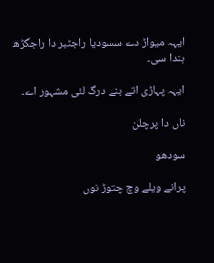ایہہ میواڑ دے سسودیا راجٹبر دا راجگڑھ ہندا سی۔

ایہہ پہاڑی اتے بنے درگ لئی مشہور اے۔

ناں دا پرچلن

سودھو

پرانے ویلے وچ چتوڑ نوں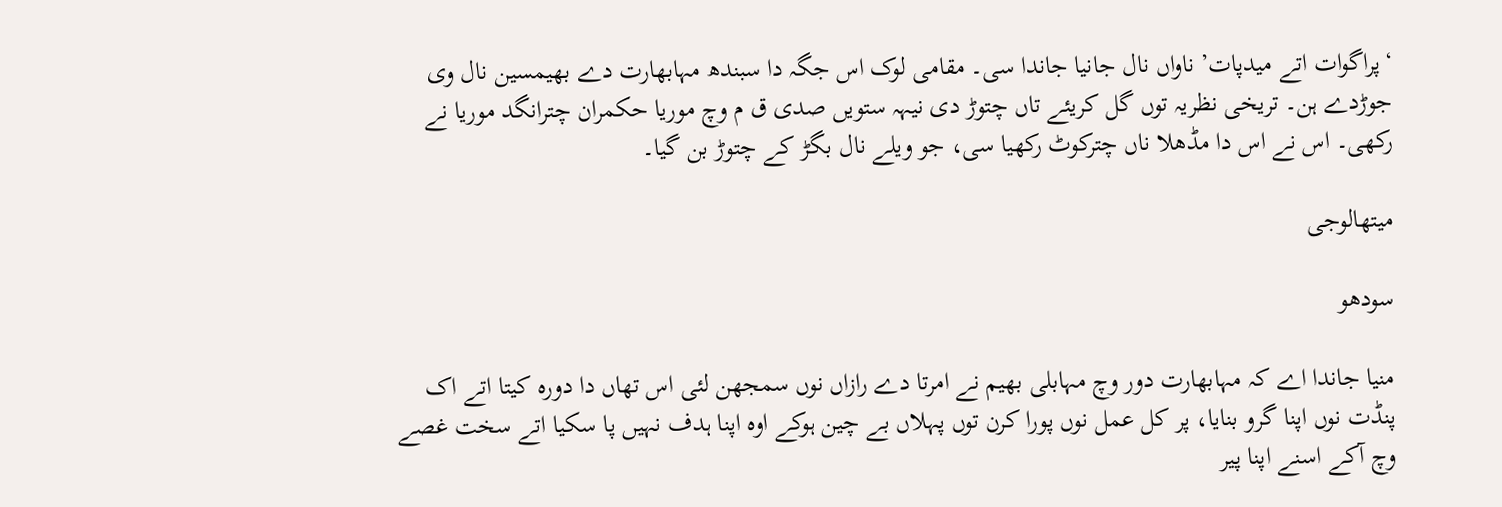‘پراگوات اتے میدپات’ ناواں نال جانیا جاندا سی۔ مقامی لوک اس جگہ دا سبندھ مہابھارت دے بھیمسین نال وی جوڑدے ہن۔ تریخی نظریہ توں گل کریئے تاں چتوڑ دی نیہہ ستویں صدی ق م وچ موریا حکمران چترانگد موریا نے رکھی۔ اس نے اس دا مڈھلا ناں چترکوٹ رکھیا سی، جو ویلے نال بگڑ کے چتوڑ بن گیا۔

میتھالوجی

سودھو

منیا جاندا اے کہ مہابھارت دور وچ مہابلی بھیم نے امرتا دے رازاں نوں سمجھن لئی اس تھاں دا دورہ کیتا اتے اک پنڈت نوں اپنا گرو بنایا، پر کل عمل نوں پورا کرن توں پہلاں بے چین ہوکے اوہ اپنا ہدف نہیں پا سکیا اتے سخت غصے وچ آکے اسنے اپنا پیر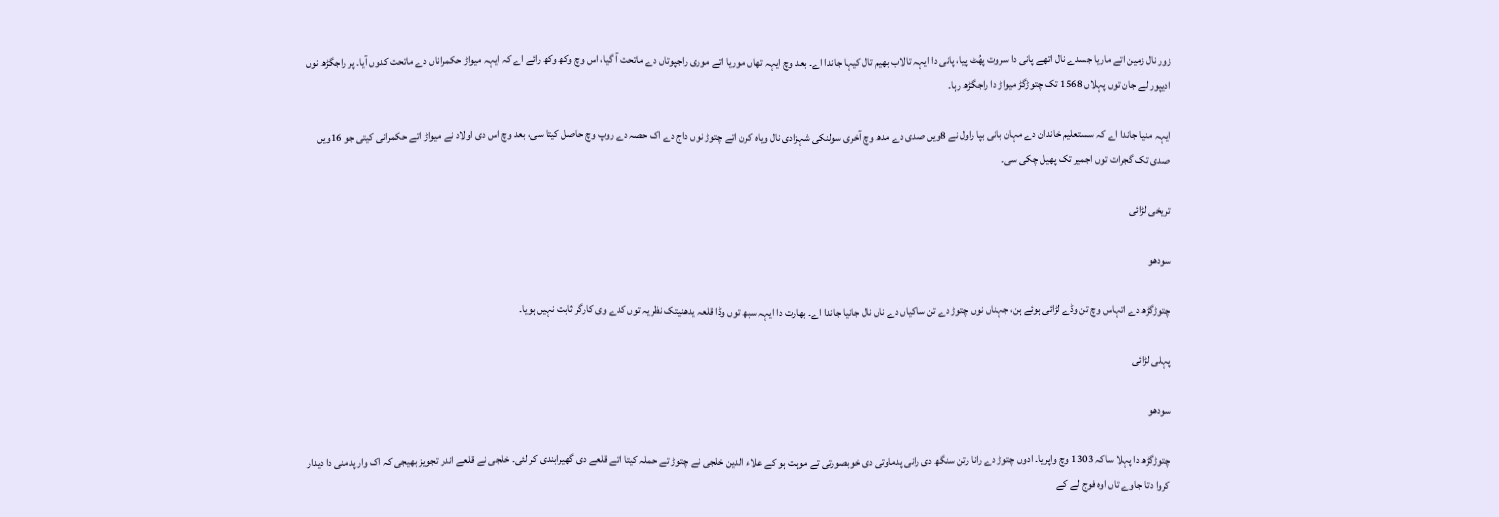زور نال زمین اتے ماریا جسدے نال اتھے پانی دا سروت پھُٹ پیا، پانی دا ایہہ تالاب بھیم تال کیہا جاندا اے۔ بعد وچ ایہہ تھاں موریا اتے موری راجپوتاں دے ماتحت آ گیا، اس وچ وکھ وکھ رائے اے کہ ایہہ میواڑ حکمراناں دے ماتحت کدوں آیا۔ پر راجگڑھ نوں ادیپور لے جان توں پہلاں 1568 تک چتوڑگڑ میواڑ دا راجگڑھ رہا۔

ایہہ منیا جاندا اے کہ سستعلیم خاندان دے مہان بانی بپا راول نے 8ویں صدی دے مدھ وچ آخری سولنکی شہزادی نال ویاہ کرن اتے چتوڑ نوں داج دے اک حصہ دے روپ وچ حاصل کیتا سی، بعد وچ اس دی اولاد نے میواڑ اتے حکمرانی کیتی جو 16ویں صدی تک گجرات توں اجمیر تک پھیل چکی سی۔

تریخی لڑائی

سودھو

چتوڑگڑھ دے اتہاس وچ تن وڈے لڑائی ہوئے ہن، جہناں نوں چتوڑ دے تن ساکیاں دے ناں نال جانیا جاندا اے۔ بھارت دا ایہہ سبھ توں وڈا قلعہ یدھنیتک نظریہ توں کدے وی کارگر ثابت نہیں ہویا۔

پہلی لڑائی

سودھو

چتوڑگڑھ دا پہلا ساکہ 1303 وچ واپریا۔ ادوں چتوڑ دے رانا رتن سنگھ دی رانی پدماوتی دی خوبصورتی تے موہت ہو کے علاء الدین خلجی نے چتوڑ تے حملہ کیتا اتے قلعے دی گھیرابندی کر لئی۔ خلجی نے قلعے اندر تجویز بھیجی کہ اک وار پدمنی دا دیدار کروا دتا جاوے تاں اوہ فوج لے کے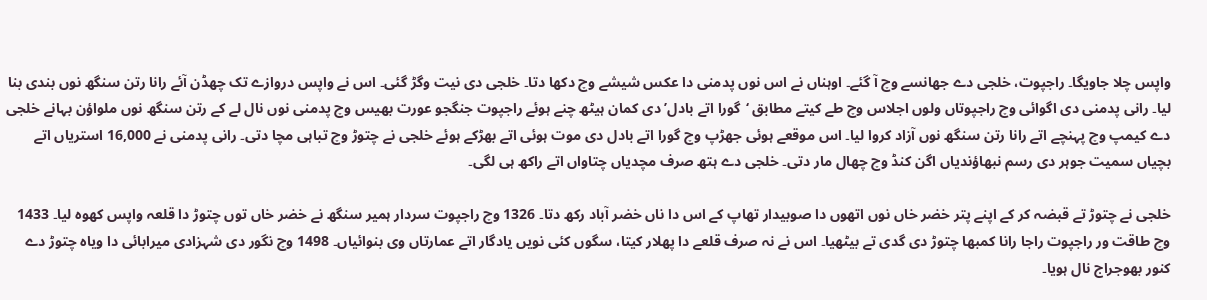واپس چلا جاویگا۔ راجپوت، خلجی دے جھانسے وچ آ گئے۔ اوہناں نے اس نوں پدمنی دا عکس شیشے وچ دکھا دتا۔ خلجی دی نیت وگڑ گئی۔ اس نے واپس دروازے تک چھڈن آئے رانا رتن سنگھ نوں بندی بنا لیا۔ رانی پدمنی دی اگوائی وچ راجپوتاں ولوں اجلاس وچ طے کیتے مطابق ‘گورا اتے بادل’ دی کمان ہیٹھ چنے ہوئے راجپوت جنگجو عورت بھیس وچ پدمنی نوں نال لے کے رتن سنگھ نوں ملواؤن بہانے خلجی دے کیمپ وچ پہنچے اتے رانا رتن سنگھ نوں آزاد کروا لیا۔ اس موقعے ہوئی جھڑپ وچ گورا اتے بادل دی موت ہوئی اتے بھڑکے ہوئے خلجی نے چتوڑ وچ تباہی مچا دتی۔ رانی پدمنی نے 16,000 استریاں اتے بچیاں سمیت جوہر دی رسم نبھاؤندیاں اگن کنڈ وچ چھال مار دتی۔ خلجی دے ہتھ صرف مچدیاں چتاواں اتے راکھ ہی لگی۔

خلجی نے چتوڑ تے قبضہ کر کے اپنے پتر خضر خاں نوں اتھوں دا صوبیدار تھاپ کے اس دا ناں خضر آباد رکھ دتا۔ 1326 وچ راجپوت سردار ہمیر سنگھ نے خضر خاں توں چتوڑ دا قلعہ واپس کھوہ لیا۔ 1433 وچ طاقت ور راجپوت راجا رانا کمبھا چتوڑ دی گدی تے بیٹھیا۔ اس نے نہ صرف قلعے دا پھلار کیتا، سگوں کئی نویں یادگار اتے عمارتاں وی بنوائیاں۔ 1498 وچ نگور دی شہزادی میرابائی دا ویاہ چتوڑ دے کنور بھوجراج نال ہویا۔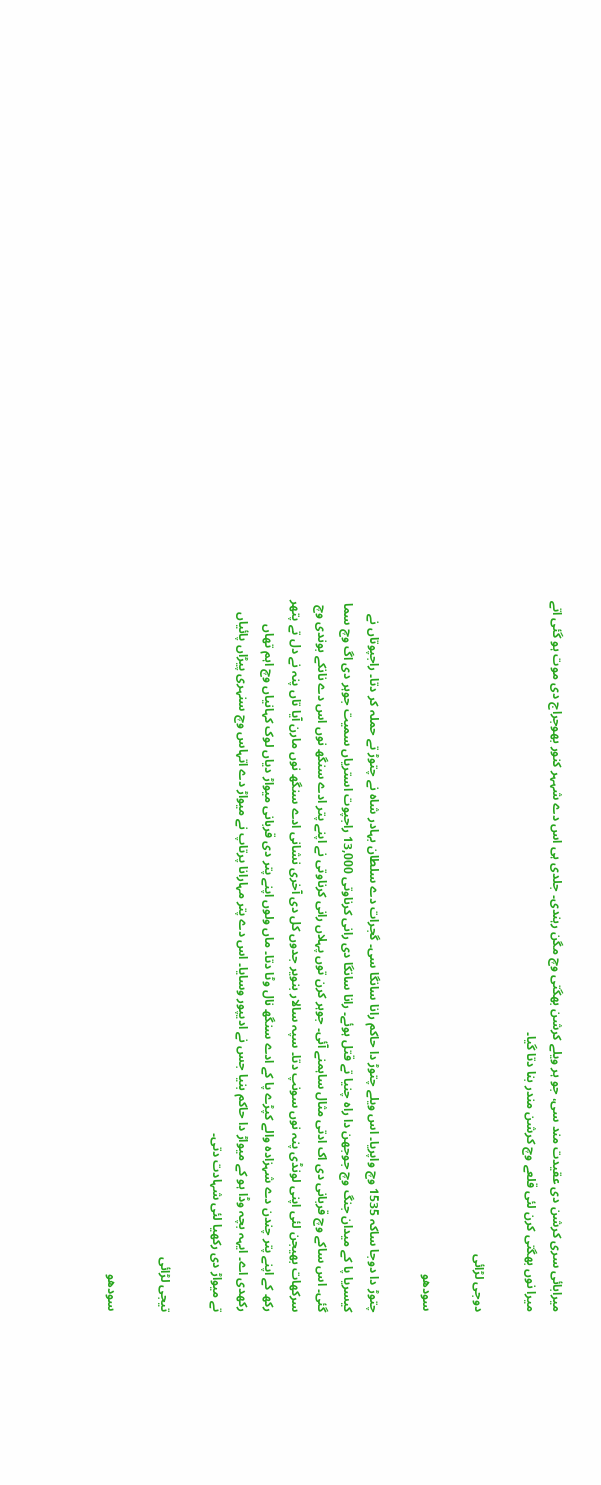میرابائی سری کرشن دی عقیدت مند سی، جو ہر ویلے کرشن بھگتی وچ مگن رہندی۔ جلدی ہی اس دے شہہر کنور بھوجراج دی موت ہو گئی اتے میرا نوں بھگتی کرن لئی قلعے وچ کرشن مندر بنا دتا گیا۔

دوجی لڑائی

سودھو

چتوڑ دا دوجا ساکہ 1535 وچ واپریا۔ اس ویلے چتوڑ دا حاکم رانا سانگا سی۔ گجرات دے سلطان بہادر شاہ نے چتوڑ تے حملہ کر دتا۔ راجپوتاں نے کیسریا پا کے میدان جنگ وچ جوجھن دا راہ چنیا تے قتل ہوئے۔ رانا سانگا دی رانی کرناوتی 13,000 راجپوت استریاں سمیت جوہر دی اگ وچ سما گئی۔ اس ساکے وچ قربانی دی اک ادتی مثال ساہمنے آئی۔ جوہر کرن توں پہلاں رانی کرناوتی نے اپنے پتر ادے سنگھ نوں اس دے نانکے بوندی وچ سرکھات بھیجن لئی اپنی لونڈی پنہ نوں سونپ دتا۔ سپہ سالار بنویر جدوں کل دی آخری نشانی ادے سنگھ نوں مارن آیا تاں پنہ نے دل تے پتھر رکھ کے اپنے پتر چندن دے شہزادہ والے کپڑے پا کے ادے سنگھ نال وٹا دتا۔ ماں ولوں اپنے پتر دی قربانی میواڑ دیاں لوک کہانیاں وچ اہم تھاں رکھدی اے۔ ایہہ بچہ وڈا ہو کے میواڑ دا حاکم بنیا جس نے ادیپور وسایا۔ اس دے پتر مہارانا پرتاپ نے میواڑ دے اتہاس وچ سنہری پیڑاں پائیاں تے میواڑ دی رکھیا لئی شہادت دتی۔

تیجی لڑائی

سودھو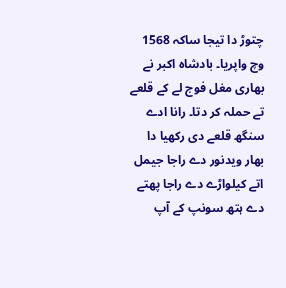چتوڑ دا تیجا ساکہ 1568 وچ واپریا۔ بادشاہ اکبر نے بھاری مغل فوج لے کے قلعے تے حملہ کر دتا۔ رانا ادے سنگھ قلعے دی رکھیا دا بھار ویدنور دے راجا جیمل اتے کیلواڑے دے راجا پھتے دے ہتھ سونپ کے آپ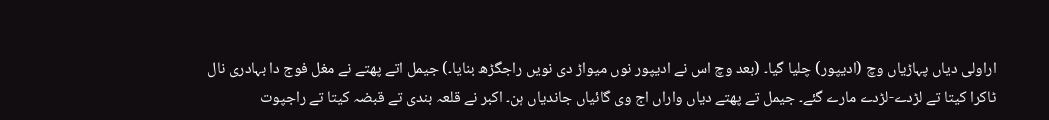اراولی دیاں پہاڑیاں وچ (ادیپور) چلیا گیا۔ (بعد وچ اس نے ادیپور نوں میواڑ دی نویں راجگڑھ بنایا۔) جیمل اتے پھتے نے مغل فوج دا بہادری نال ٹاکرا کیتا تے لڑدے-لڑدے مارے گئے۔ جیمل تے پھتے دیاں واراں اج وی گائیاں جاندیاں ہن۔ اکبر نے قلعہ بندی تے قبضہ کیتا تے راجپوت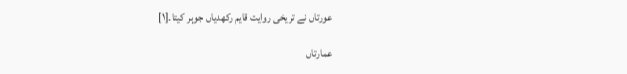عورتاں نے تریخی روایت قایم رکھدیاں جوہر کیتا۔[۱]

عمارتاں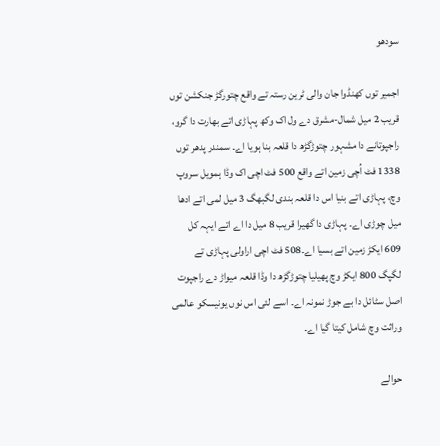سودھو

اجمیر توں کھنڈوا جان والی ٹرین رستہ تے واقع چتورگڑ جنکشن توں قریب 2 میل شمال-مشرق دے ول اک وکھ پہاڑی اتے بھارت دا گرو، راجپوتانے دا مشہور چتوڑگڑھ دا قلعہ بنا ہویا اے۔ سمندر پدھر توں 1338 فٹ اُچی زمین اتے واقع 500 فٹ اچی اک وڈا ہمویل سروپ وچ، پہاڑی اتے بنیا اس دا قلعہ بندی لگبھگ 3 میل لمی اتے ادھا میل چوڑی اے۔ پہاڑی دا گھیرا قریب 8 میل دا اے اتے ایہہ کل 609 ایکڑ زمین اتے بسیا اے۔508 فٹ اچی اراولی پہاڑی تے لگپگ 800 ایکڑ وچ پھیلیا چتوڑگڑھ دا وڈا قلعہ میواڑ دے راجپوت اصل سٹائل دا بے جوڑ نمونہ اے۔ اسے لئی اس نوں یونیسکو عالمی وراثت وچ شامل کیتا گیا اے۔

حوالے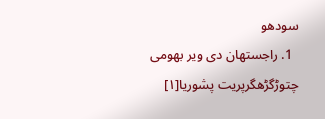سودھو
  1. راجستھان دی ویر بھومی چتوڑگڑھگرپریت پشوریا[۱]